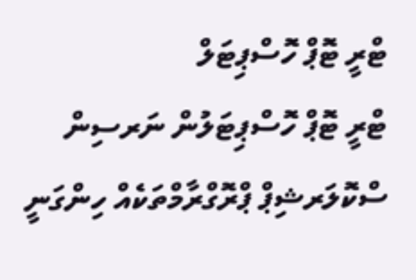ޓްރީ ޓޮޕް ހޮސްޕިޓަލް
ޓްރީ ޓޮޕް ހޮސްޕިޓަލުން ނަރސިން ސްކޮލަރޝިޕް ޕްރޮގްރާމްތަކެއް ހިންގަނީ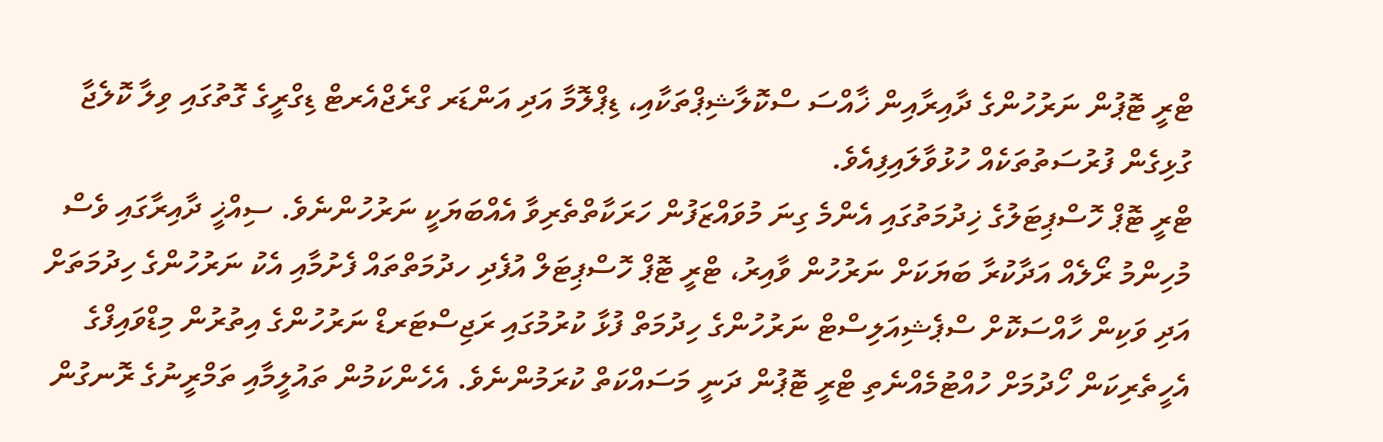ޓްރީ ޓޮޕުން ނަރުހުންގެ ދާއިރާއިން ޚާއްސަ ސްކޮލާޝިޕްތަކާއި، ޑިޕްލޮމާ އަދި އަންޑަރ ގްރެޖްއެރޓް ޑިގްރީގެ ގޮތުގައި ވިލާ ކޮލެޖާ ގުޅިގެން ފުރުސަތުތަކެއް ހުޅުވާލައިފިއެވެ.
ޓްރީ ޓޮޕް ހޮސްޕިޓަލުގެ ޚިދުމަތުގައި އެންމެ ގިނަ މުވައްޒަފުން ހަރަކާތްތެރިވާ އެއްބަޔަކީ ނަރުހުންނެވެ. ސިއްޚީ ދާއިރާގައި ވެސް މުހިންމު ރޯލެއް އަދާކުރާ ބަޔަކަށް ނަރުހުން ވާއިރު، ޓްރީ ޓޮޕް ހޮސްޕިޓަލް އުފެދި ހދުމަތްތައް ފެށުމާއި އެކު ނަރުހުންގެ ހިދުމަތަށް އަދި ވަކިން ހާއްސަކޮށް ސްޕެޝިއަލިސްޓް ނަރުހުންގެ ހިދުމަތް ފުޅާ ކުރުމުގައި ރަޖިސްޓަރޑް ނަރުހުންގެ އިތުރުން މިޑްވައިފްގެ އެހީތެރިކަން ހޯދުމަށް ހުއްޓުމެއްނެތި ޓްރީ ޓޮޕުން ދަނީ މަސައްކަތް ކުރަމުންނެވެ. އެހެންކަމުން ތައުލީމާއި ތަމްރީނުގެ ރޮނގުން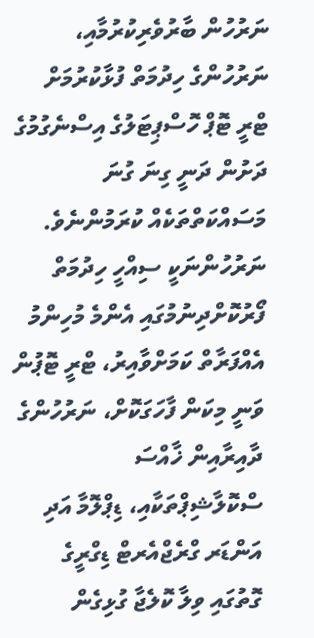ނަރުހުން ބާރުވެރިކުރުމާއި، ނަރުހުންގެ ހިދުމަތް ފުޅާކުރުމަށް ޓްރީ ޓޮޕް ހޮސްޕިޓަލުގެ އިސްނެގުމުގެ ދަށުން ދަނީ ގިނަ ގުނަ މަސައްކަތްތަކެއް ކުރަމުންނެވެ.
ނަރުހުންނަކީ ސިއްހީ ހިދުމަތް ފޯރުކޮށްދިނުމުގައި އެންމެ މުހިންމު އެއްފަރާތް ކަމަށްވާއިރު، ޓްރީ ޓޮޕުން ވަނީ މިކަން ފާހަގަކޮށް، ނަރުހުންގެ ދާއިރާއިން ޚާއްސަ ސްކޮލާޝިޕްތަކާއި، ޑިޕްލޮމާ އަދި އަންޑަރ ގްރެޖްއެރޓް ޑިގްރީގެ ގޮތުގައި ވިލާ ކޮލެޖާ ގުޅިގެން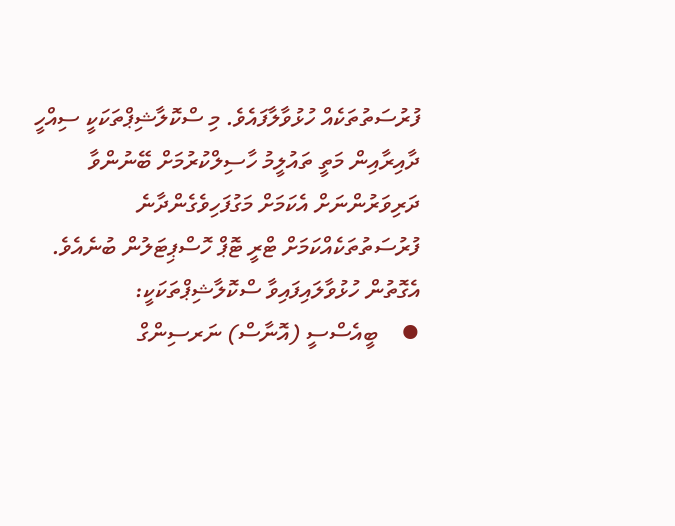ފުރުސަތުތަކެއް ހުޅުވާލާފައެވެ. މި ސްކޮލާޝިޕްތަކަކީ ސިއްހީ ދާއިރާއިން މަތީ ތައުލީމު ހާސިލްކުރުމަށް ބޭނުންވާ ދަރިވަރުންނަށް އެކަމަށް މަގުފަހިވެގެންދާނެ ފުރުސަތުތަކެއްކަމަށް ޓްރީ ޓޮޕް ހޮސްޕިޓަލުން ބުނެއެވެ.
އެގޮތުން ހުޅުވާލައިފައިވާ ސްކޮލާޝިޕްތަކަކީ:
⦁    ބީއެސްސީ (އޮނާސް) ނަރސިންގް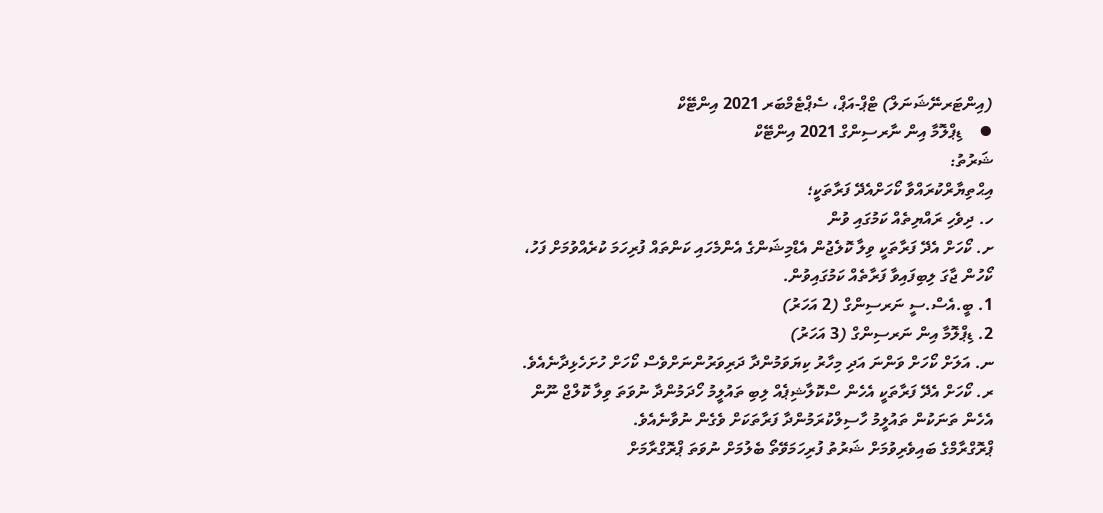(އިންޓަރނޭޝަނަލް) ޓްޕް-އަޕް، ސެޕްޓެމްބަރ 2021 އިންޓޭކް
⦁    ޑިޕްލޮމާ އިން ނާރސިންގް 2021 އިންޓޭކް
ޝަރުތު:
އިޙްތިޔާރްކުރައްވާ ކޯހަށްއެދޭ ފަރާތަކީ؛
ހ. ދިވެހި ރައްޔިތެއް ކަމުގައި ވުން
ށ. ކޯހަށް އެދޭ ފަރާތަކީ ވިލާ ކޮލެޖުން އެޑްމިޝަންގެ އެންމެހައި ކަންތައް ފުރިހަމަ ކުރެއްވުމަށް ފަހު، ކޯހުން ޖާގަ ލިބިފައިވާ ފަރާތެއް ކަމުގައިވުން.
1. ބީ.އެސް.ސީ ނަރސިންގް (2 އަހަރު)
2. ޑިޕްލޮމާ އިން ނަރސިންގް (3 އަހަރު)
ނ. އަލަށް ކޯހަށް ވަންނަ އަދި މިހާރު ކިޔަވަމުންދާ ދަރިވަރުންނަށްވެސް ކޯހަށް ހުށަހެޅިދާނެއެވެ.
ރ. ކޯހަށް އެދޭ ފަރާތަކީ އެހެން ސްކޮލާޝިޕެއް ލިބި ތައުލީމު ހޯދަމުންދާ ނުވަތަ ވިލާ ކޮލްޖް ނޫން އެހެން ތަނަކުން ތައުލީމު ހާސިލްކުރަމުންދާ ފަރާތަކަށް ވެގެން ނުވާނެއެވެ.
ޕްރޮގްރާމްގެ ބައިވެރިވުމަށް ޝަރުތު ފުރިހަމަވޭތޯ ބެލުމަށް ނުވަތަ ޕްރޮގްރާމަށް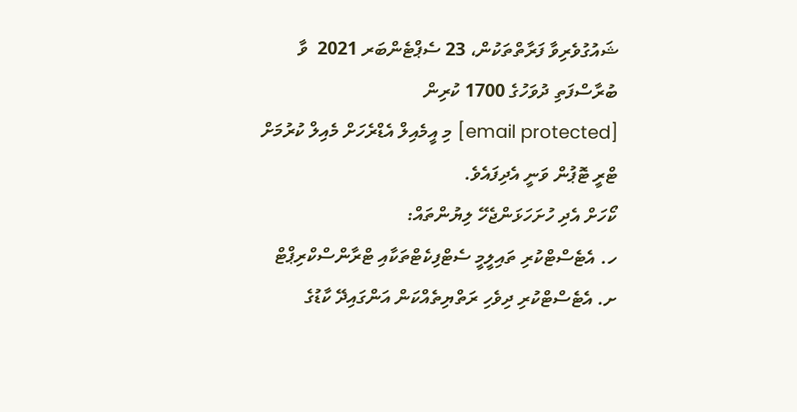ޝައުގުވެރިވާ ފަރާތްތަކުން، 23 ސެޕްޓެންބަރ 2021  ވާ ބުރާސްފަތި ދުވަހުގެ 1700 ކުރިން
[email protected] މި އީމެއިލް އެޑްރެހަށް މެއިލް ކުރުމަށް ޓްރީ ޓޮޕުން ވަނީ އެދިފައެވެ.
ކޯހަށް އެދި ހުށަހަޅަންޖެހޭ ލިޔުންތައް:
ހ. އެޓެސްޓްކުރި ތައިލީމީ ސެޓްފިކެޓްތަކާއި ޓްރާންސްކްރިޕްޓް
ށ. އެޓެސްޓްކުރި ދިވެހި ރަތްޔިތެއްކަން އަންގައިދޭ ކާޑުގެ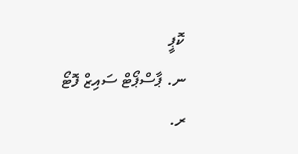ކޮޕީ
ނ. ޕާސްޕޯޓް ސައިޒް ފޮޓޯ
ރ.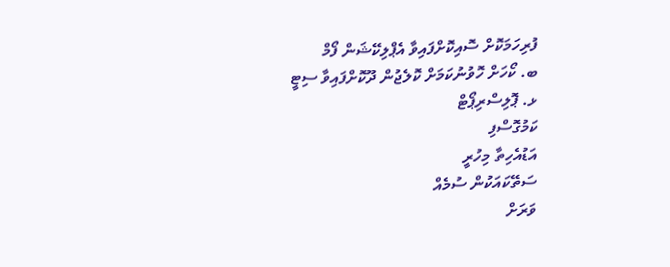ފުރިހަމަކޮށް ސޮއިކޮށްފައިވާ އެޕްލިކޭޝަން ފޯމް
ބ. ކޯހަށް ހޮވުނުކަމަށް ކޮލެޖުން ދޫކޮށްފައިވާ ސިޓީ
ޅ. ޕޮލިސްރިޕޯޓް
ކަމުގޮސްފި
އަޑުއެހިތާ މިހުރީ
ސަތޭކައަކުން ސުމެއް
ވަރަށް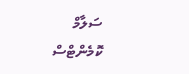ސަލާމް
ކޮމެންޓްސް